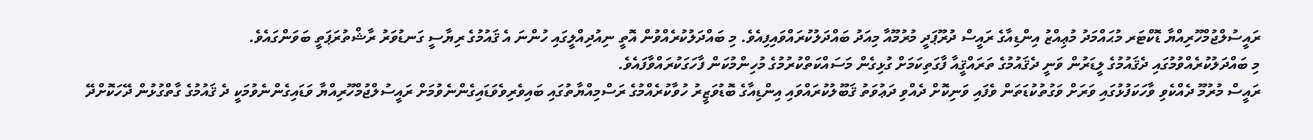ރައީސުލްޖުމްހޫރިއްޔާ ޑޮކްޓަރ މުޙައްމަދު މުޢިއްޒު އިންޑިއާގެ ރައީސް ދުރޫޕަދީ މުރުމޫއާ މިއަދު ބައްދަލުކުރައްވައިފިއެވެ. މި ބައްދަލުކުރެއްވުން އޮތީ ނިއުދިއްލީގައި ހުންނަ އެ ޤައުމުގެ ރިޔާސީ ގަނޑުވަރު ރާޝްތުރަޕަތީ ބަވަންގައެވެ.
މި ބައްދަލުކުރެއްވުމުގައި ދެޤައުމުގެ ލީޑަރުން ވަނީ ދެޤައުމުގެ ތަރައްޤީއާ ފާގަތިކަމަށް ގުޅިގެން މަސައްކަތްކުރުމުގެ މުހިންމުކަން ފާހަގަކުރައްވާފައެވެ.
ރައީސް މުރުމޫ ދެއްކެވި ވާހަކަފުޅުގައި ވަރަށް ވަގުތުކުޑަތަން ވެފައި ވަނިކޮށް ދެއްވި ދަޢުވަތު ޤަބޫލުކުރައްވައި އިންޑިއާގެ ބޮޑުވަޒީރު ހުވާކުރެއްމުގެ ރަސްމިއްޔާތުގައި ބައިވެރިވެވަޑައިގެންނެވުމަށް ރައީސުލްޖުމްހޫރިއްޔާ ވަޑައިގެންނެވުމަކީ ދެ ޤައުމުގެ ގާތްގުޅުން ދޭހަކޮށްދޭ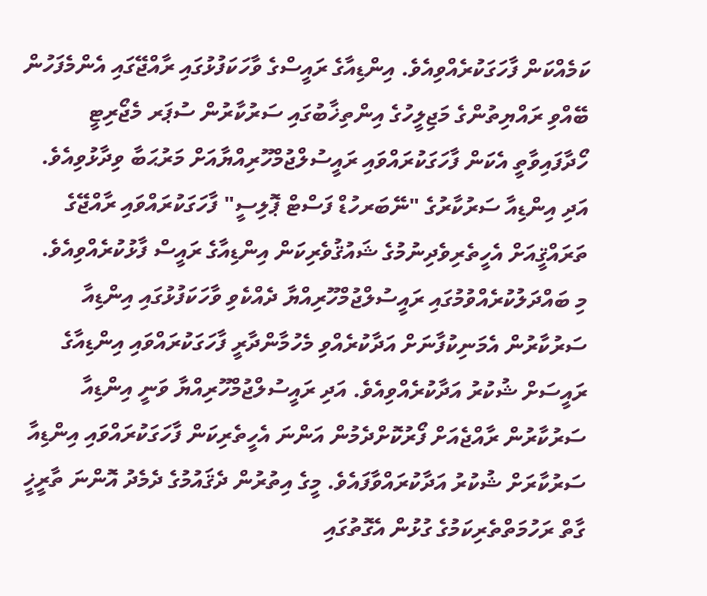ކަމެއްކަން ފާހަގަކުރެއްވިއެވެ. އިންޑިއާގެ ރައީސްގެ ވާހަކަފުޅުގައި ރާއްޖޭގައި އެންމެފަހުން ބޭއްވި ރައްޔިތުންގެ މަޖިލީހުގެ އިންތިޚާބުގައި ސަރުކާރުން ސުޕަރ މެޖޯރިޓީ ހޯދާފައިވާތީ އެކަން ފާހަގަކުރައްވައި ރައީސުލްޖުމްހޫރިއްޔާއަށް މަރުޙަބާ ވިދާޅުވިއެވެ. އަދި އިންޑިއާ ސަރުކާރުގެ "ނޭބަރހުޑް ފަސްޓް ޕޮލިސީ" ފާހަގަކުރައްވައި ރާއްޖޭގެ ތަރައްޤީއަށް އެހީތެރިވެދިނުމުގެ ޝައުޤުވެރިކަން އިންޑިއާގެ ރައީސް ފާޅުކުރެއްވިއެވެ.
މި ބައްދަލުކުރެއްވުމުގައި ރައީސުލްޖުމްހޫރިއްޔާ ދެއްކެވި ވާހަކަފުޅުގައި އިންޑިއާ ސަރުކާރުން އެމަނިކުފާނަށް އަދާކުރެއްވި މެހުމާންދާރީ ފާހަގަކުރައްވައި އިންޑިއާގެ ރައީސަށް ޝުކުރު އަދާކުރެއްވިއެވެ. އަދި ރައީސުލްޖުމްހޫރިއްޔާ ވަނީ އިންޑިއާ ސަރުކާރުން ރާއްޖެއަށް ފޯރުކޮށްދެމުން އަންނަ އެހީތެރިކަން ފާހަގަކުރައްވައި އިންޑިއާ ސަރުކާރަށް ޝުކުރު އަދާކުރައްވާފައެވެ. މީގެ އިތުރުން ދެޤައުމުގެ ދެމެދު އޮންނަ ތާރީޚީ ގާތް ރަހުމަތްތެރިކަމުގެ ގުޅުން އެގޮތުގައި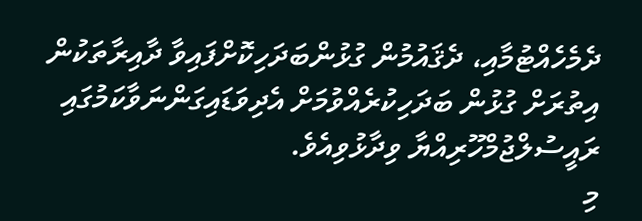ދެމެހެއްޓުމާއި، ދެޤައުމުން ގުޅުންބަދަހިކޮށްފައިވާ ދާއިރާތަކުން އިތުރަށް ގުޅުން ބަދަހިކުރެއްވުމަށް އެދިވަޑައިގަންނަވާކަމުގައި ރައީސުލްޖުމްހޫރިއްޔާ ވިދާޅުވިއެވެ.
މި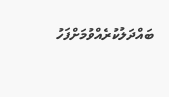ބައްދަލުކުރެއްވުމަށްފަހު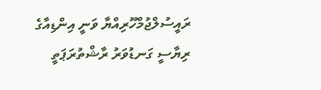ރައީސުލްޖުމްހޫރިއްޔާ ވަނީ އިންޑިއާގެ ރިޔާސީ ގަނޑުވަރު ރާޝްތުރަޕަތީ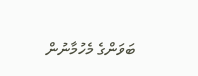ބަވަންގެ މެހުމާނުން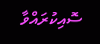ސޮއިކުރައްވާ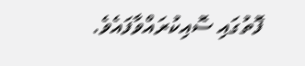ފޮތުގައި ސޮއިކުރައްވާފައެވެ.